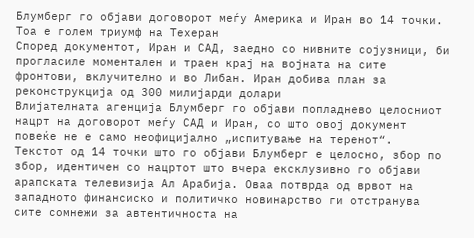Блумберг го објави договорот меѓу Америка и Иран во 14 точки. Тоа е голем триумф на Техеран
Според документот, Иран и САД, заедно со нивните сојузници, би прогласиле моментален и траен крај на војната на сите фронтови, вклучително и во Либан. Иран добива план за реконструкција од 300 милијарди долари
Влијателната агенција Блумберг го објави попладнево целосниот нацрт на договорот меѓу САД и Иран, со што овој документ повеќе не е само неофицијално „испитување на теренот“.
Текстот од 14 точки што го објави Блумберг е целосно, збор по збор, идентичен со нацртот што вчера ексклузивно го објави арапската телевизија Ал Арабија. Оваа потврда од врвот на западното финансиско и политичко новинарство ги отстранува сите сомнежи за автентичноста на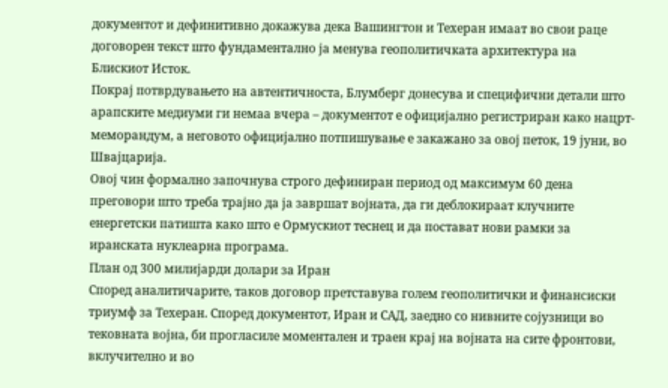документот и дефинитивно докажува дека Вашингтон и Техеран имаат во свои раце договорен текст што фундаментално ја менува геополитичката архитектура на Блискиот Исток.
Покрај потврдувањето на автентичноста, Блумберг донесува и специфични детали што арапските медиуми ги немаа вчера – документот е официјално регистриран како нацрт-меморандум, а неговото официјално потпишување е закажано за овој петок, 19 јуни, во Швајцарија.
Овој чин формално започнува строго дефиниран период од максимум 60 дена преговори што треба трајно да ја завршат војната, да ги деблокираат клучните енергетски патишта како што е Ормускиот теснец и да постават нови рамки за иранската нуклеарна програма.
План од 300 милијарди долари за Иран
Според аналитичарите, таков договор претставува голем геополитички и финансиски триумф за Техеран. Според документот, Иран и САД, заедно со нивните сојузници во тековната војна, би прогласиле моментален и траен крај на војната на сите фронтови, вклучително и во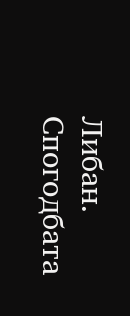Либан.
Спогодбата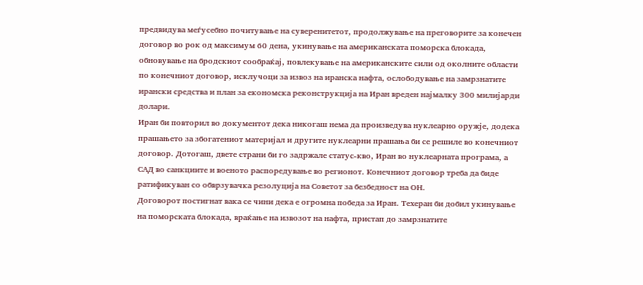предвидува меѓусебно почитување на суверенитетот, продолжување на преговорите за конечен договор во рок од максимум 60 дена, укинување на американската поморска блокада, обновување на бродскиот сообраќај, повлекување на американските сили од околните области по конечниот договор, исклучоци за извоз на иранска нафта, ослободување на замрзнатите ирански средства и план за економска реконструкција на Иран вреден најмалку 300 милијарди долари.
Иран би повторил во документот дека никогаш нема да произведува нуклеарно оружје, додека прашањето за збогатениот материјал и другите нуклеарни прашања би се решиле во конечниот договор. Дотогаш, двете страни би го задржале статус-кво, Иран во нуклеарната програма, а САД во санкциите и военото распоредување во регионот. Конечниот договор треба да биде ратификуван со обврзувачка резолуција на Советот за безбедност на ОН.
Договорот постигнат вака се чини дека е огромна победа за Иран. Техеран би добил укинување на поморската блокада, враќање на извозот на нафта, пристап до замрзнатите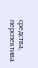средства, перспектива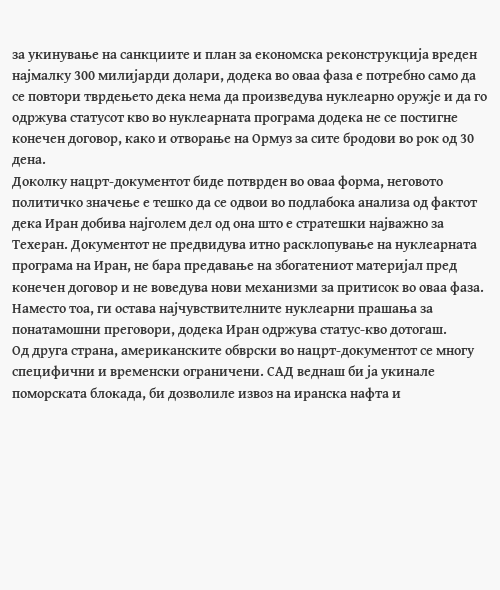за укинување на санкциите и план за економска реконструкција вреден најмалку 300 милијарди долари, додека во оваа фаза е потребно само да се повтори тврдењето дека нема да произведува нуклеарно оружје и да го одржува статусот кво во нуклеарната програма додека не се постигне конечен договор, како и отворање на Ормуз за сите бродови во рок од 30 дена.
Доколку нацрт-документот биде потврден во оваа форма, неговото политичко значење е тешко да се одвои во подлабока анализа од фактот дека Иран добива најголем дел од она што е стратешки најважно за Техеран. Документот не предвидува итно расклопување на нуклеарната програма на Иран, не бара предавање на збогатениот материјал пред конечен договор и не воведува нови механизми за притисок во оваа фаза. Наместо тоа, ги остава најчувствителните нуклеарни прашања за понатамошни преговори, додека Иран одржува статус-кво дотогаш.
Од друга страна, американските обврски во нацрт-документот се многу специфични и временски ограничени. САД веднаш би ја укинале поморската блокада, би дозволиле извоз на иранска нафта и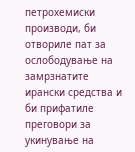петрохемиски производи, би отвориле пат за ослободување на замрзнатите ирански средства и би прифатиле преговори за укинување на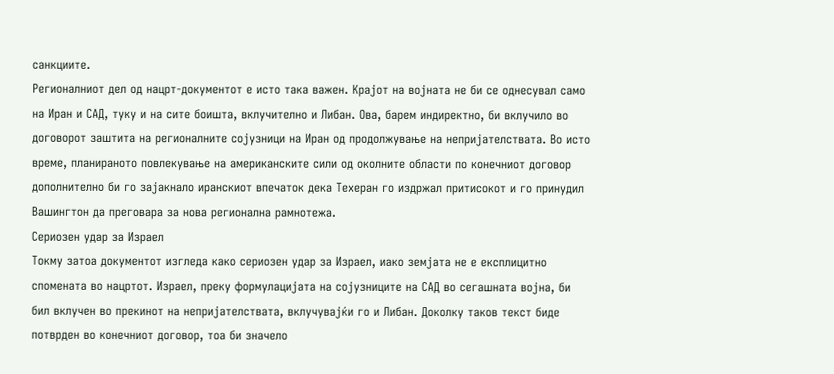санкциите.
Регионалниот дел од нацрт-документот е исто така важен. Крајот на војната не би се однесувал само на Иран и САД, туку и на сите боишта, вклучително и Либан. Ова, барем индиректно, би вклучило во договорот заштита на регионалните сојузници на Иран од продолжување на непријателствата. Во исто време, планираното повлекување на американските сили од околните области по конечниот договор дополнително би го зајакнало иранскиот впечаток дека Техеран го издржал притисокот и го принудил Вашингтон да преговара за нова регионална рамнотежа.
Сериозен удар за Израел
Токму затоа документот изгледа како сериозен удар за Израел, иако земјата не е експлицитно спомената во нацртот. Израел, преку формулацијата на сојузниците на САД во сегашната војна, би бил вклучен во прекинот на непријателствата, вклучувајќи го и Либан. Доколку таков текст биде потврден во конечниот договор, тоа би значело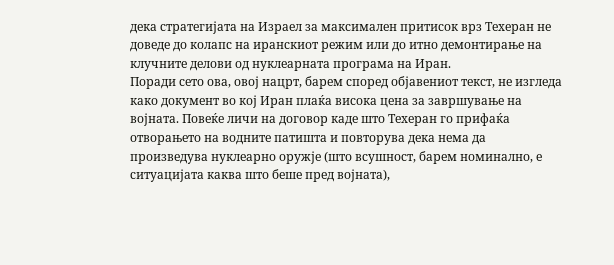дека стратегијата на Израел за максимален притисок врз Техеран не доведе до колапс на иранскиот режим или до итно демонтирање на клучните делови од нуклеарната програма на Иран.
Поради сето ова, овој нацрт, барем според објавениот текст, не изгледа како документ во кој Иран плаќа висока цена за завршување на војната. Повеќе личи на договор каде што Техеран го прифаќа отворањето на водните патишта и повторува дека нема да произведува нуклеарно оружје (што всушност, барем номинално, е ситуацијата каква што беше пред војната),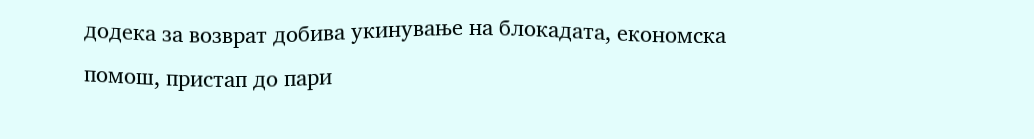додека за возврат добива укинување на блокадата, економска помош, пристап до пари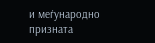и меѓународно призната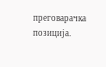преговарачка позиција.